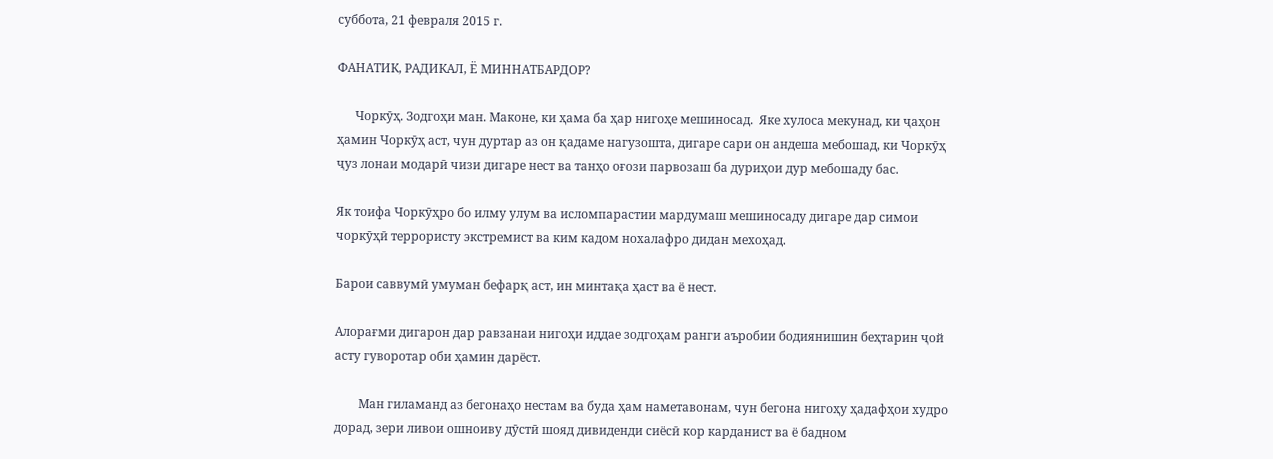суббота, 21 февраля 2015 г.

ФАНАТИК, РАДИКАЛ, Ё МИННАТБАРДОР?

      Чоркӯҳ. Зодгоҳи ман. Маконе, ки ҳама ба ҳар нигоҳе мешиносад.  Яке хулоса мекунад, ки ҷаҳон ҳамин Чоркӯҳ аст, чун дуртар аз он қадаме нагузошта, дигаре сари он андеша мебошад, ки Чоркӯҳ ҷуз лонаи модарӣ чизи дигаре нест ва танҳо оғози парвозаш ба дуриҳои дур мебошаду бас.

Як тоифа Чоркӯҳро бо илму улум ва исломпарастии мардумаш мешиносаду дигаре дар симои чоркӯҳӣ террористу экстремист ва ким кадом нохалафро дидан мехоҳад.

Барои саввумӣ умуман бефарқ аст, ин минтақа ҳаст ва ё нест.

Алорағми дигарон дар равзанаи нигоҳи иддае зодгоҳам ранги аъробии бодиянишин беҳтарин ҷой асту гуворотар оби ҳамин дарёст.

        Ман гиламанд аз бегонаҳо нестам ва буда ҳам наметавонам, чун бегона нигоҳу ҳадафҳои худро дорад, зери ливои ошноиву дӯстӣ шояд дивиденди сиёсӣ кор карданист ва ё бадном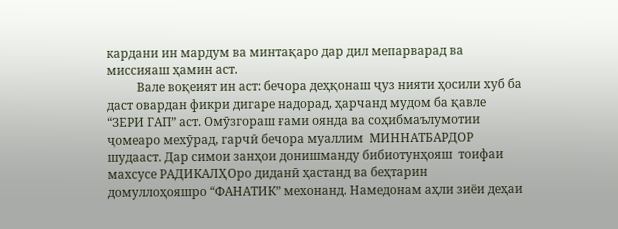кардани ин мардум ва минтақаро дар дил мепарварад ва миссияаш ҳамин аст.
          Вале воқеият ин аст: бечора деҳқонаш ҷуз нияти ҳосили хуб ба даст овардан фикри дигаре надорад, ҳарчанд мудом ба қавле “ЗЕРИ ГАП” аст. Омӯзгораш ғами оянда ва соҳибмаълумотии ҷомеаро мехӯрад, гарчӣ бечора муаллим  МИННАТБАРДОР шудааст. Дар симои занҳои донишманду бибиотунҳояш  тоифаи махсусе РАДИКАЛҲОро диданӣ ҳастанд ва беҳтарин домуллоҳояшро “ФАНАТИК” мехонанд. Намедонам аҳли зиёи деҳаи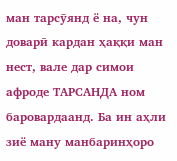ман тарсӯянд ё на, чун доварӣ кардан ҳаққи ман нест, вале дар симои афроде ТАРСАНДА ном баровардаанд. Ба ин аҳли зиё ману манбаринҳоро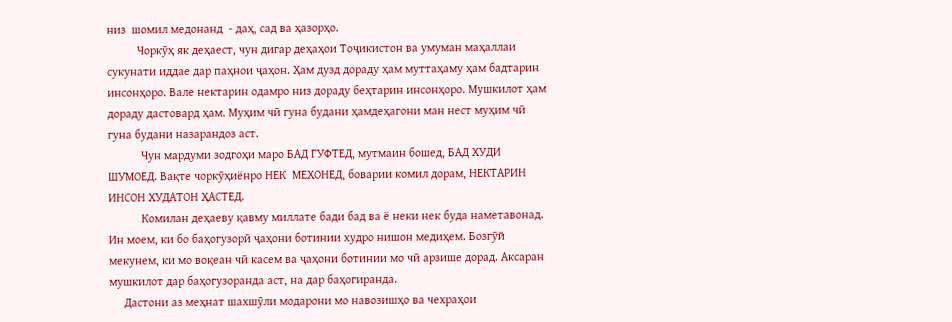низ  шомил медонанд  - даҳ, сад ва ҳазорҳо.
          Чоркӯҳ як деҳаест, чун дигар деҳаҳои Тоҷикистон ва умуман маҳаллаи сукунати иддае дар паҳнои ҷаҳон. Ҳам дузд дораду ҳам муттаҳаму ҳам бадтарин инсонҳоро. Вале нектарин одамро низ дораду беҳтарин инсонҳоро. Мушкилот ҳам дораду дастовард ҳам. Муҳим чӣ гуна будани ҳамдеҳагони ман нест муҳим чӣ гуна будани назарандоз аст.
           Чун мардуми зодгоҳи маро БАД ГУФТЕД, мутмаин бошед, БАД ХУДИ ШУМОЕД. Вақте чоркӯҳиёнро НЕК  МЕХОНЕД, боварии комил дорам, НЕКТАРИН ИНСОН ХУДАТОН ҲАСТЕД.
           Комилан деҳаеву қавму миллате бади бад ва ё неки нек буда наметавонад. Ин моем, ки бо баҳогузорӣ ҷаҳони ботинии худро нишон медиҳем. Бозгӯй мекунем, ки мо воқеан чӣ касем ва ҷаҳони ботинии мо чӣ арзише дорад. Аксаран мушкилот дар баҳогузоранда аст, на дар баҳогиранда.
     Дастони аз меҳнат шахшӯли модарони мо навозишҳо ва чехраҳои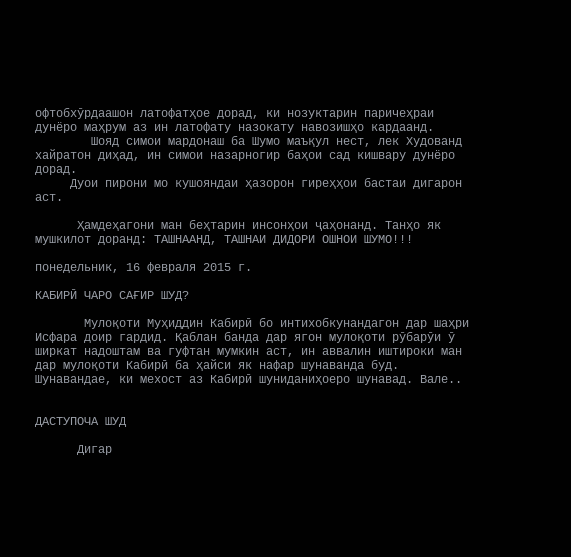офтобхӯрдаашон латофатҳое дорад, ки нозуктарин паричеҳраи дунёро маҳрум аз ин латофату назокату навозишҳо кардаанд.
        Шояд симои мардонаш ба Шумо маъқул нест, лек Худованд хайратон диҳад, ин симои назарногир баҳои сад кишвару дунёро дорад.
     Дуои пирони мо кушояндаи ҳазорон гиреҳҳои бастаи дигарон аст.

      Ҳамдеҳагони ман беҳтарин инсонҳои ҷаҳонанд. Танҳо як мушкилот доранд: ТАШНААНД, ТАШНАИ ДИДОРИ ОШНОИ ШУМО!!!

понедельник, 16 февраля 2015 г.

КАБИРӢ ЧАРО САҒИР ШУД?

       Мулоқоти Муҳиддин Кабирӣ бо интихобкунандагон дар шаҳри Исфара доир гардид. Қаблан банда дар ягон мулоқоти рӯбарӯи ӯ ширкат надоштам ва гуфтан мумкин аст, ин аввалин иштироки ман дар мулоқоти Кабирӣ ба ҳайси як нафар шунаванда буд. Шунавандае, ки мехост аз Кабирӣ шуниданиҳоеро шунавад. Вале..


ДАСТУПОЧА ШУД

      Дигар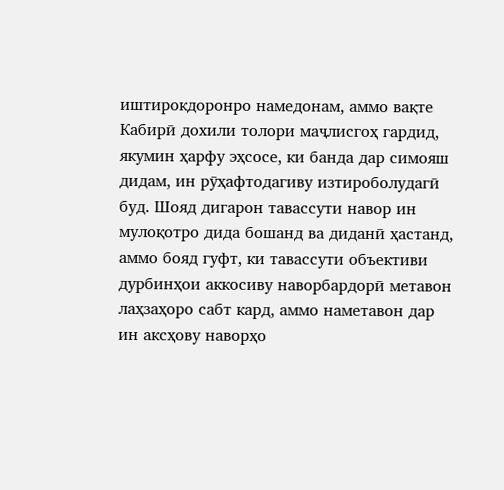иштирокдоронро намедонам, аммо вақте Кабирӣ дохили толори маҷлисгоҳ гардид, якумин ҳарфу эҳсосе, ки банда дар симояш дидам, ин рӯҳафтодагиву изтироболудагӣ буд. Шояд дигарон тавассути навор ин мулоқотро дида бошанд ва диданӣ ҳастанд, аммо бояд гуфт, ки тавассути объективи дурбинҳои аккосиву наворбардорӣ метавон лаҳзаҳоро сабт кард, аммо наметавон дар ин аксҳову наворҳо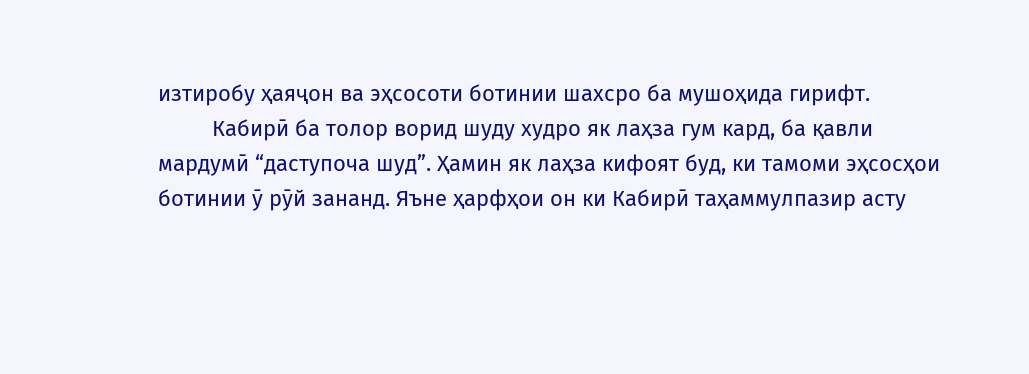изтиробу ҳаяҷон ва эҳсосоти ботинии шахсро ба мушоҳида гирифт.
         Кабирӣ ба толор ворид шуду худро як лаҳза гум кард, ба қавли мардумӣ “даступоча шуд”. Ҳамин як лаҳза кифоят буд, ки тамоми эҳсосҳои ботинии ӯ рӯй зананд. Яъне ҳарфҳои он ки Кабирӣ таҳаммулпазир асту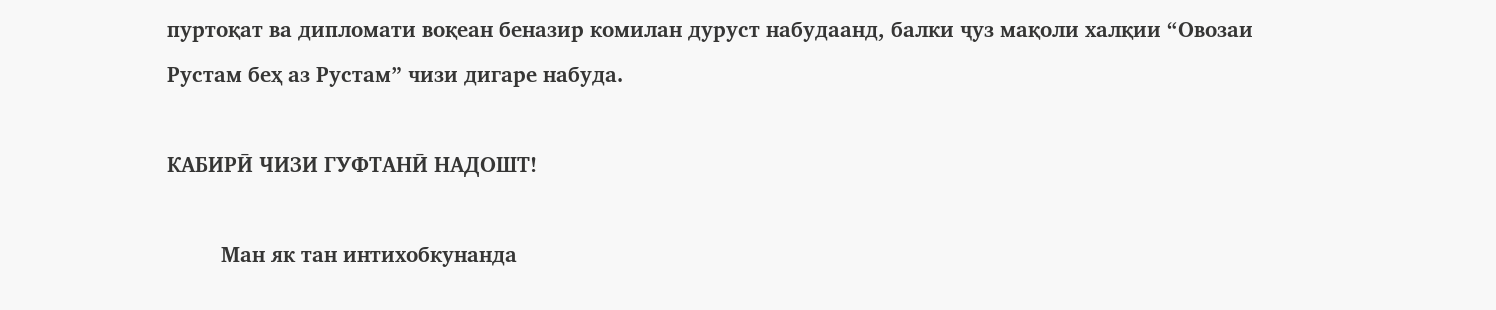пуртоқат ва дипломати воқеан беназир комилан дуруст набудаанд, балки ҷуз мақоли халқии “Овозаи Рустам беҳ аз Рустам” чизи дигаре набуда.

КАБИРӢ ЧИЗИ ГУФТАНӢ НАДОШТ!

         Ман як тан интихобкунанда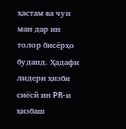ҳастам ва чун ман дар ин толор бисёрҳо буданд. Ҳадафи лидери ҳизби сиёсӣ ин PR-и ҳизбаш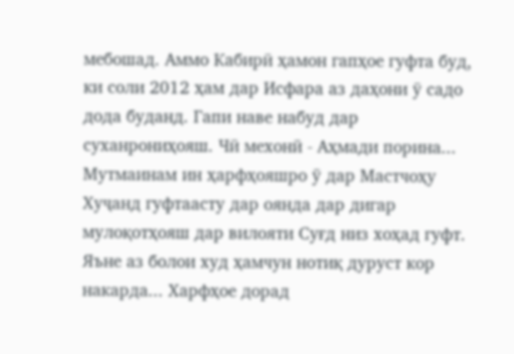мебошад. Аммо Кабирӣ ҳамон гапҳое гуфта буд, ки соли 2012 ҳам дар Исфара аз даҳони ӯ садо  дода буданд. Гапи наве набуд дар суханрониҳояш. Чӣ мехонӣ - Аҳмади порина... Мутмаинам ин ҳарфҳояшро ӯ дар Мастчоҳу Хуҷанд гуфтаасту дар оянда дар дигар мулоқотҳояш дар вилояти Суғд низ хоҳад гуфт. Яъне аз болои худ ҳамчун нотиқ дуруст кор накарда... Харфҳое дорад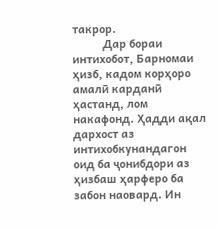такрор.
          Дар бораи интихобот, Барномаи ҳизб, кадом корҳоро амалӣ карданӣ ҳастанд, лом накафонд. Ҳадди ақал дархост аз интихобкунандагон оид ба ҷонибдори аз ҳизбаш ҳарферо ба забон наовард. Ин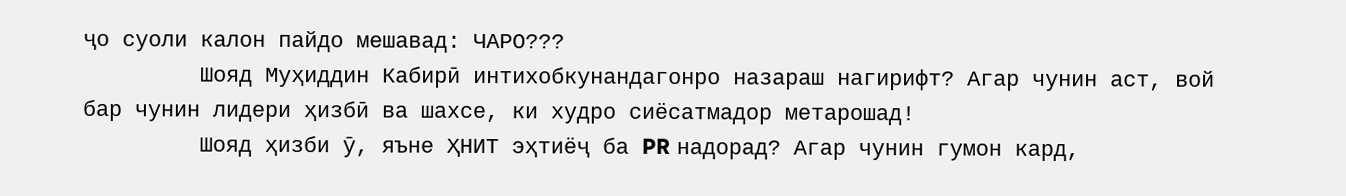ҷо суоли калон пайдо мешавад: ЧАРО???
         Шояд Муҳиддин Кабирӣ интихобкунандагонро назараш нагирифт? Агар чунин аст, вой бар чунин лидери ҳизбӣ ва шахсе, ки худро сиёсатмадор метарошад!
         Шояд ҳизби ӯ, яъне ҲНИТ эҳтиёҷ ба PR надорад? Агар чунин гумон кард,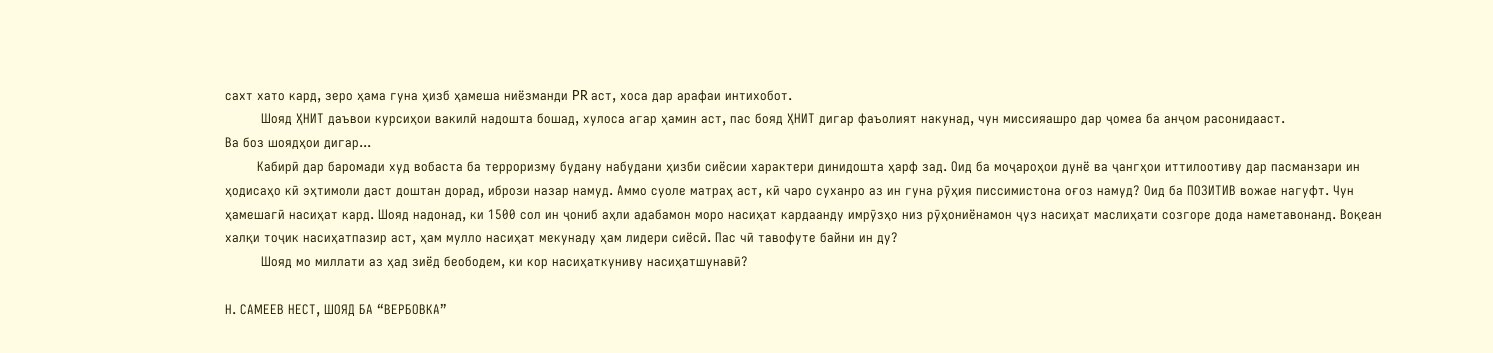сахт хато кард, зеро ҳама гуна ҳизб ҳамеша ниёзманди PR аст, хоса дар арафаи интихобот.
         Шояд ҲНИТ даъвои курсиҳои вакилӣ надошта бошад, хулоса агар ҳамин аст, пас бояд ҲНИТ дигар фаъолият накунад, чун миссияашро дар ҷомеа ба анҷом расонидааст.
Ва боз шоядҳои дигар...
        Кабирӣ дар баромади худ вобаста ба терроризму будану набудани ҳизби сиёсии характери динидошта ҳарф зад. Оид ба моҷароҳои дунё ва ҷангҳои иттилоотиву дар пасманзари ин ҳодисаҳо кӣ эҳтимоли даст доштан дорад, ибрози назар намуд. Аммо суоле матраҳ аст, кӣ чаро суханро аз ин гуна рӯҳия писсимистона оғоз намуд? Оид ба ПОЗИТИВ вожае нагуфт. Чун ҳамешагӣ насиҳат кард. Шояд надонад, ки 1500 сол ин ҷониб аҳли адабамон моро насиҳат кардаанду имрӯзҳо низ рӯҳониёнамон ҷуз насиҳат маслиҳати созгоре дода наметавонанд. Воқеан халқи тоҷик насиҳатпазир аст, ҳам мулло насиҳат мекунаду ҳам лидери сиёсӣ. Пас чӣ тавофуте байни ин ду?
         Шояд мо миллати аз ҳад зиёд беободем, ки кор насиҳаткуниву насиҳатшунавӣ?

Н. САМЕЕВ НЕСТ, ШОЯД БА “ВЕРБОВКА”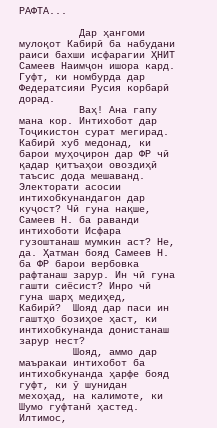РАФТА...

          Дар ҳангоми мулоқот Кабирӣ ба набудани раиси бахши исфарагии ҲНИТ Самеев Наимҷон ишора кард. Гуфт, ки номбурда дар Федератсияи Русия корбарӣ дорад.
          Ваҳ! Ана гапу мана кор. Интихобот дар Тоҷикистон сурат мегирад. Кабирӣ хуб медонад, ки барои муҳоҷирон дар ФР чӣ қадар қитъаҳои овоздиҳӣ таъсис дода мешаванд. Электорати асосии интихобкунандагон дар куҷост? Чӣ гуна нақше, Самеев Н. ба раванди интихоботи Исфара гузоштанаш мумкин аст? Не, да. Ҳатман бояд Самеев Н. ба ФР барои вербовка рафтанаш зарур. Ин чӣ гуна гашти сиёсист? Инро чӣ гуна шарҳ медиҳед,   Кабирӣ?  Шояд дар паси ин гаштҳо бозиҳое ҳаст, ки интихобкунанда донистанаш зарур нест?
         Шояд, аммо дар маъракаи интихобот ба интихобкунанда ҳарфе бояд гуфт, ки ӯ шунидан мехоҳад, на калимоте, ки Шумо гуфтанӣ ҳастед. Илтимос,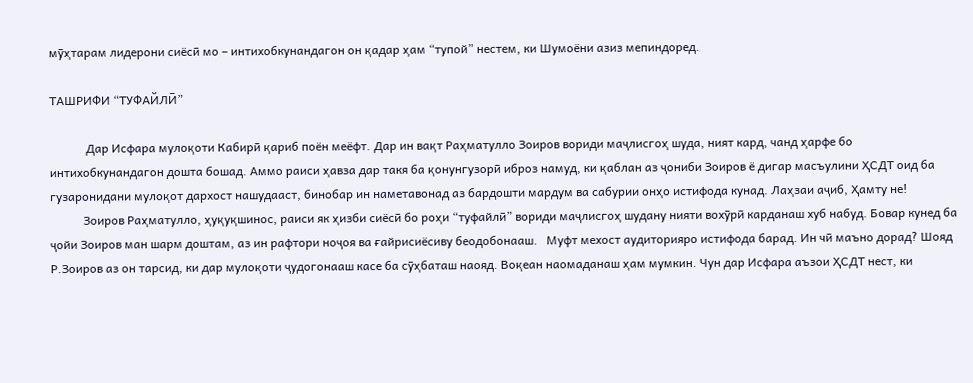мӯҳтарам лидерони сиёсӣ мо – интихобкунандагон он қадар ҳам “тупой” нестем, ки Шумоёни азиз мепиндоред.

ТАШРИФИ “ТУФАЙЛӢ”

            Дар Исфара мулоқоти Кабирӣ қариб поён меёфт. Дар ин вақт Раҳматулло Зоиров вориди маҷлисгоҳ шуда, ният кард, чанд ҳарфе бо интихобкунандагон дошта бошад. Аммо раиси ҳавза дар такя ба қонунгузорӣ иброз намуд, ки қаблан аз ҷониби Зоиров ё дигар масъулини ҲСДТ оид ба гузаронидани мулоқот дархост нашудааст, бинобар ин наметавонад аз бардошти мардум ва сабурии онҳо истифода кунад. Лаҳзаи аҷиб, Ҳамту не!
           Зоиров Раҳматулло, ҳуқуқшинос, раиси як ҳизби сиёсӣ бо роҳи “туфайлӣ” вориди маҷлисгоҳ шудану нияти вохӯрӣ карданаш хуб набуд. Бовар кунед ба ҷойи Зоиров ман шарм доштам, аз ин рафтори ноҷоя ва ғайрисиёсиву беодобонааш.   Муфт мехост аудиторияро истифода барад. Ин чӣ маъно дорад? Шояд Р.Зоиров аз он тарсид, ки дар мулоқоти ҷудогонааш касе ба сӯҳбаташ наояд. Воқеан наомаданаш ҳам мумкин. Чун дар Исфара аъзои ҲСДТ нест, ки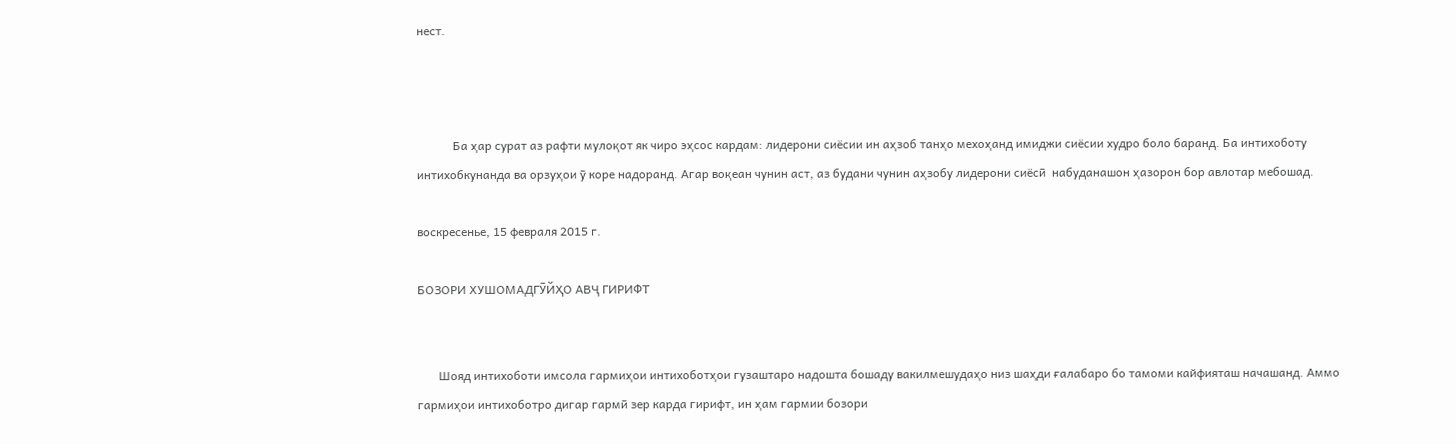нест.



            Ба ҳар сурат аз рафти мулоқот як чиро эҳсос кардам: лидерони сиёсии ин аҳзоб танҳо мехоҳанд имиджи сиёсии худро боло баранд. Ба интихоботу интихобкунанда ва орзуҳои ӯ коре надоранд. Агар воқеан чунин аст, аз будани чунин аҳзобу лидерони сиёсӣ  набуданашон ҳазорон бор авлотар мебошад.

воскресенье, 15 февраля 2015 г.

БОЗОРИ ХУШОМАДГӮЙҲО АВҶ ГИРИФТ


       Шояд интихоботи имсола гармиҳои интихоботҳои гузаштаро надошта бошаду вакилмешудаҳо низ шаҳди ғалабаро бо тамоми кайфияташ начашанд. Аммо гармиҳои интихоботро дигар гармӣ зер карда гирифт, ин ҳам гармии бозори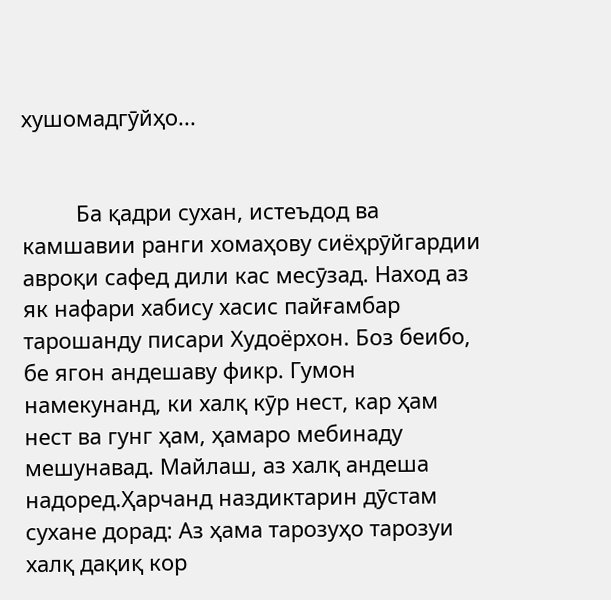хушомадгӯйҳо...


         Ба қадри сухан, истеъдод ва камшавии ранги хомаҳову сиёҳрӯйгардии авроқи сафед дили кас месӯзад. Наход аз як нафари хабису хасис пайғамбар тарошанду писари Худоёрхон. Боз беибо, бе ягон андешаву фикр. Гумон намекунанд, ки халқ кӯр нест, кар ҳам нест ва гунг ҳам, ҳамаро мебинаду мешунавад. Майлаш, аз халқ андеша надоред.Ҳарчанд наздиктарин дӯстам сухане дорад: Аз ҳама тарозуҳо тарозуи халқ дақиқ кор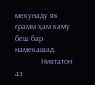мекунаду як грамм ҳам каму беш бар намекашад.
             Ниятатон аз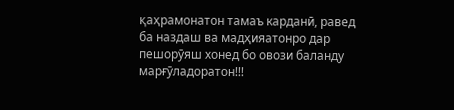қаҳрамонатон тамаъ карданӣ, равед ба наздаш ва мадҳияатонро дар пешорӯяш хонед бо овози баланду марғӯладоратон!!!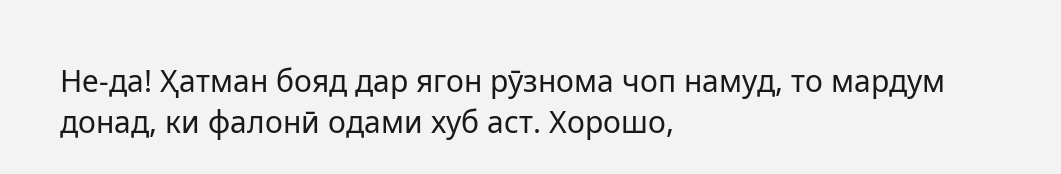Не-да! Ҳатман бояд дар ягон рӯзнома чоп намуд, то мардум донад, ки фалонӣ одами хуб аст. Хорошо,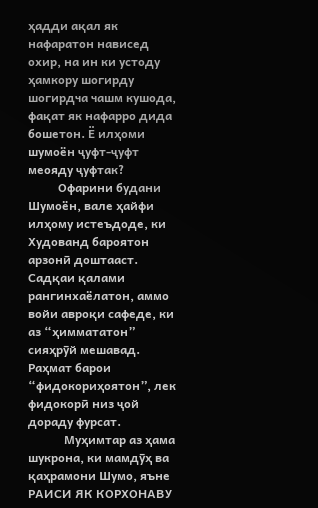ҳадди ақал як нафаратон нависед охир, на ин ки устоду ҳамкору шогирду шогирдча чашм кушода, фақат як нафарро дида бошетон. Ё илҳоми шумоён ҷуфт-ҷуфт меояду ҷуфтак?
          Офарини будани Шумоён, вале ҳайфи илҳому истеъдоде, ки Худованд бароятон арзонӣ доштааст. Садқаи қалами рангинхаёлатон, аммо войи авроқи сафеде, ки аз “ҳиммататон” сияҳрӯй мешавад. Раҳмат барои “фидокориҳоятон”, лек фидокорӣ низ ҷой дораду фурсат.
            Муҳимтар аз ҳама шукрона, ки мамдӯҳ ва қаҳрамони Шумо, яъне РАИСИ ЯК КОРХОНАВУ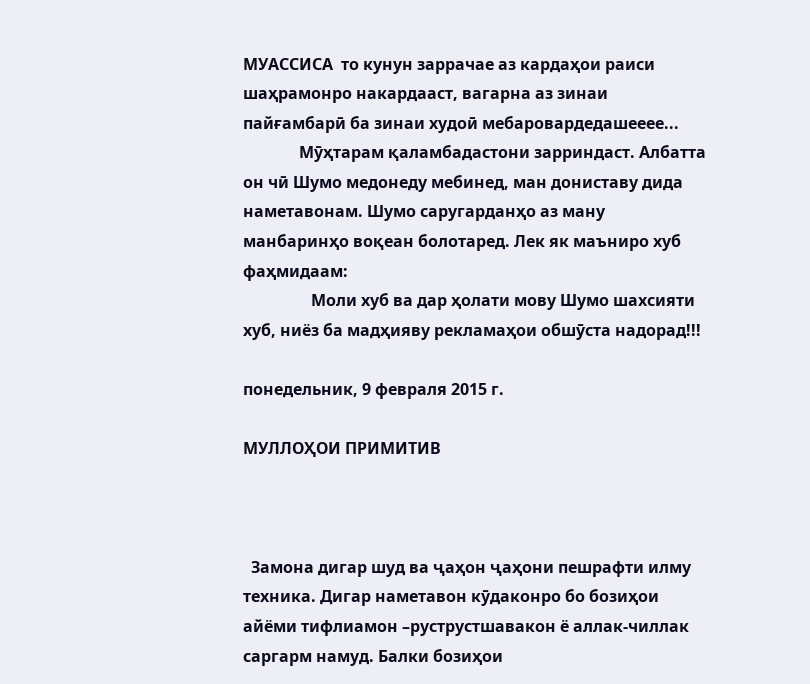МУАССИСА  то кунун заррачае аз кардаҳои раиси шаҳрамонро накардааст, вагарна аз зинаи пайғамбарӣ ба зинаи худоӣ мебаровардедашееее...
              Мӯҳтарам қаламбадастони зарриндаст. Албатта он чӣ Шумо медонеду мебинед, ман дониставу дида наметавонам. Шумо саругарданҳо аз ману манбаринҳо воқеан болотаред. Лек як маъниро хуб фаҳмидаам:
                 Моли хуб ва дар ҳолати мову Шумо шахсияти хуб, ниёз ба мадҳияву рекламаҳои обшӯста надорад!!!

понедельник, 9 февраля 2015 г.

МУЛЛОҲОИ ПРИМИТИВ



  Замона дигар шуд ва ҷаҳон ҷаҳони пешрафти илму техника. Дигар наметавон кӯдаконро бо бозиҳои айёми тифлиамон –руструстшавакон ё аллак-чиллак саргарм намуд. Балки бозиҳои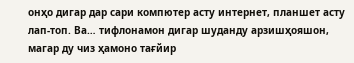онҳо дигар дар сари компютер асту интернет, планшет асту лап-топ. Ва… тифлонамон дигар шуданду арзишҳояшон, магар ду чиз ҳамоно тағйир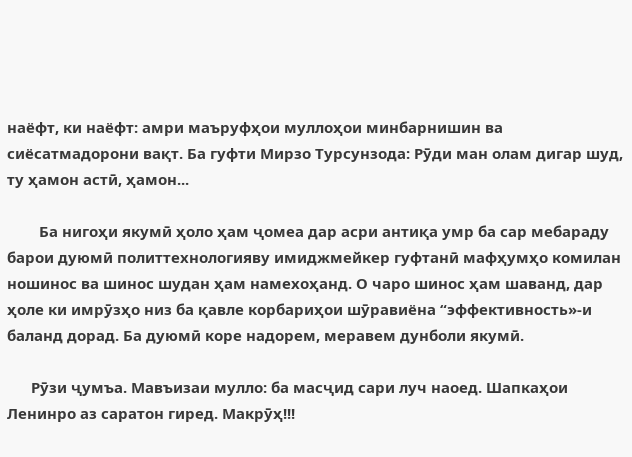наёфт, ки наёфт: амри маъруфҳои муллоҳои минбарнишин ва сиёсатмадорони вақт. Ба гуфти Мирзо Турсунзода: Рӯди ман олам дигар шуд, ту ҳамон астӣ, ҳамон...

        Ба нигоҳи якумӣ ҳоло ҳам ҷомеа дар асри антиқа умр ба сар мебараду барои дуюмӣ политтехнологияву имиджмейкер гуфтанӣ мафҳумҳо комилан ношинос ва шинос шудан ҳам намехоҳанд. О чаро шинос ҳам шаванд, дар ҳоле ки имрӯзҳо низ ба қавле корбариҳои шӯравиёна “эффективность»-и баланд дорад. Ба дуюмӣ коре надорем, меравем дунболи якумӣ.

      Рӯзи ҷумъа. Мавъизаи мулло: ба масҷид сари луч наоед. Шапкаҳои Ленинро аз саратон гиред. Макрӯҳ!!!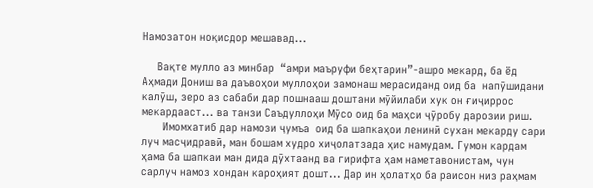Намозатон ноқисдор мешавад...

     Вақте мулло аз минбар  “амри маъруфи беҳтарин”-ашро мекард, ба ёд Аҳмади Дониш ва даъвоҳои муллоҳои замонаш мерасиданд оид ба  напӯшидани калӯш, зеро аз сабаби дар пошнааш доштани мӯйилаби хук он ғиҷиррос мекардааст... ва танзи Саъдуллоҳи Мӯсо оид ба маҳси ҷӯробу дарозии риш.
       Имомхатиб дар намози ҷумъа  оид ба шапкаҳои ленинӣ сухан мекарду сари луч масҷидравӣ, ман бошам худро хиҷолатзада ҳис намудам. Гумон кардам ҳама ба шапкаи ман дида дӯхтаанд ва гирифта ҳам наметавонистам, чун сарлуч намоз хондан кароҳият дошт... Дар ин ҳолатҳо ба раисон низ раҳмам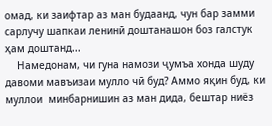омад, ки заифтар аз ман будаанд, чун бар замми сарлучу шапкаи ленинӣ доштанашон боз галстук ҳам доштанд...
    Намедонам, чи гуна намози ҷумъа хонда шуду давоми мавъизаи мулло чӣ буд? Аммо яқин буд, ки муллои  минбарнишин аз ман дида, бештар ниёз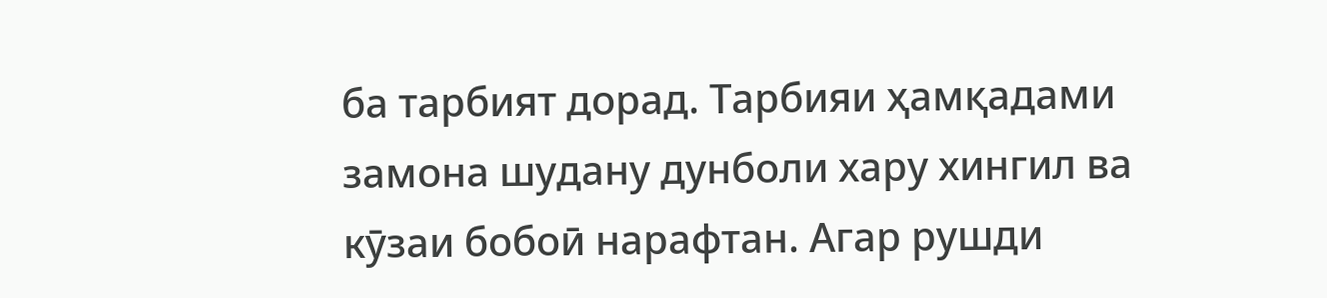ба тарбият дорад. Тарбияи ҳамқадами замона шудану дунболи хару хингил ва кӯзаи бобоӣ нарафтан. Агар рушди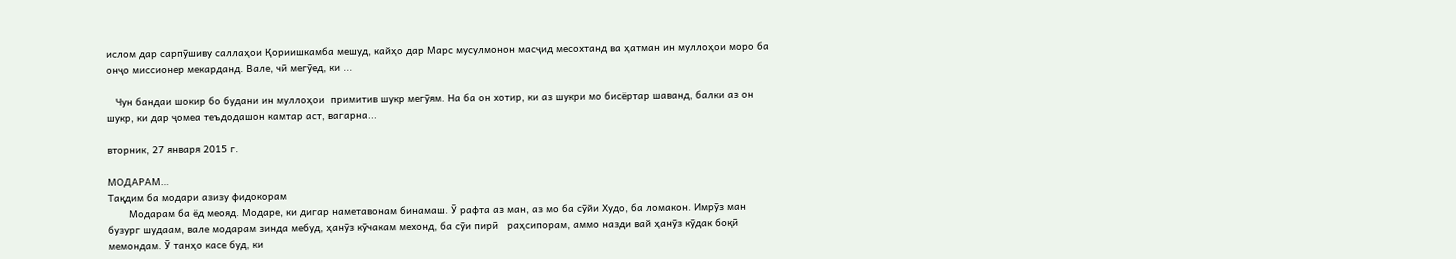ислом дар сарпӯшиву саллаҳои Қориишкамба мешуд, кайҳо дар Марс мусулмонон масҷид месохтанд ва ҳатман ин муллоҳои моро ба онҷо миссионер мекарданд. Вале, чӣ мегӯед, ки ...

   Чун бандаи шокир бо будани ин муллоҳои  примитив шукр мегӯям. На ба он хотир, ки аз шукри мо бисёртар шаванд, балки аз он шукр, ки дар ҷомеа теъдодашон камтар аст, вагарна...

вторник, 27 января 2015 г.

МОДАРАМ…
Тақдим ба модари азизу фидокорам
       Модарам ба ёд меояд. Модаре, ки дигар наметавонам бинамаш. Ӯ рафта аз ман, аз мо ба сӯйи Худо, ба ломакон. Имрӯз ман бузург шудаам, вале модарам зинда мебуд, ҳанӯз кӯчакам мехонд, ба сӯи пирӣ   раҳсипорам, аммо назди вай ҳанӯз кӯдак боқӣ мемондам. Ӯ танҳо касе буд, ки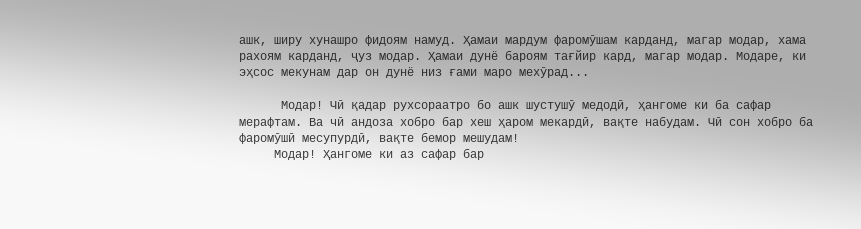ашк, ширу хунашро фидоям намуд. Ҳамаи мардум фаромӯшам карданд, магар модар, хама рахоям карданд, ҷуз модар. Ҳамаи дунё бароям тағйир кард, магар модар. Модаре, ки эҳсос мекунам дар он дунё низ ғами маро мехӯрад...

      Модар! Чӣ қадар рухсораатро бо ашк шустушӯ медодӣ, ҳангоме ки ба сафар мерафтам. Ва чӣ андоза хобро бар хеш ҳаром мекардӣ, вақте набудам. Чӣ сон хобро ба фаромӯшӣ месупурдӣ, вақте бемор мешудам!
     Модар! Ҳангоме ки аз сафар бар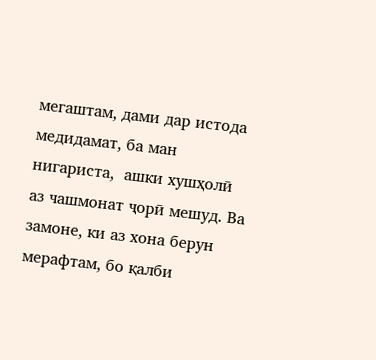мегаштам, дами дар истода медидамат, ба ман нигариста,  ашки хушҳолӣ аз чашмонат ҷорӣ мешуд. Ва замоне, ки аз хона берун мерафтам, бо қалби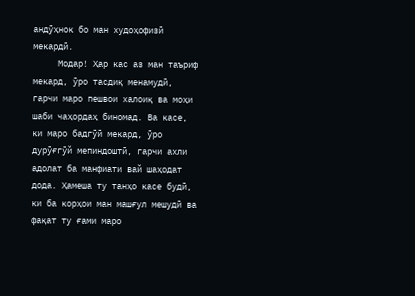андӯҳнок бо ман худоҳофизӣ мекардӣ.
     Модар! Ҳар кас аз ман таъриф мекард, ӯро тасдиқ менамудӣ, гарчи маро пешвои халоиқ ва моҳи шаби чаҳордаҳ биномад. Ва касе, ки маро бадгӯӣ мекард, ӯро дурӯғгӯй мепиндоштӣ, гарчи ахли адолат ба манфиати вай шаҳодат дода. Ҳамеша ту танҳо касе будӣ, ки ба корҳои ман машғул мешудӣ ва фақат ту ғами маро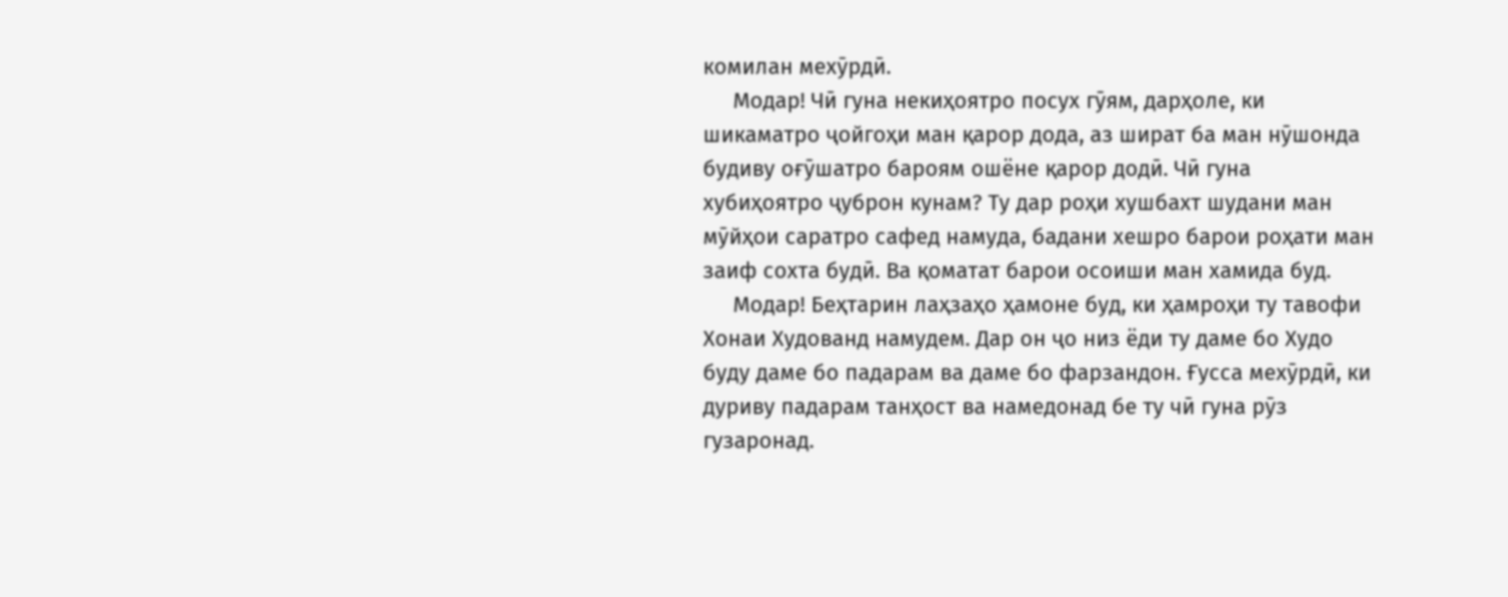комилан мехӯрдӣ.
     Модар! Чӣ гуна некиҳоятро посух гӯям, дарҳоле, ки шикаматро ҷойгоҳи ман қарор дода, аз шират ба ман нӯшонда будиву оғӯшатро бароям ошёне қарор додӣ. Чӣ гуна хубиҳоятро ҷуброн кунам? Ту дар роҳи хушбахт шудани ман мӯйҳои саратро сафед намуда, бадани хешро барои роҳати ман заиф сохта будӣ. Ва қоматат барои осоиши ман хамида буд.
     Модар! Беҳтарин лаҳзаҳо ҳамоне буд, ки ҳамроҳи ту тавофи Хонаи Худованд намудем. Дар он ҷо низ ёди ту даме бо Худо буду даме бо падарам ва даме бо фарзандон. Ғусса мехӯрдӣ, ки дуриву падарам танҳост ва намедонад бе ту чӣ гуна рӯз гузаронад.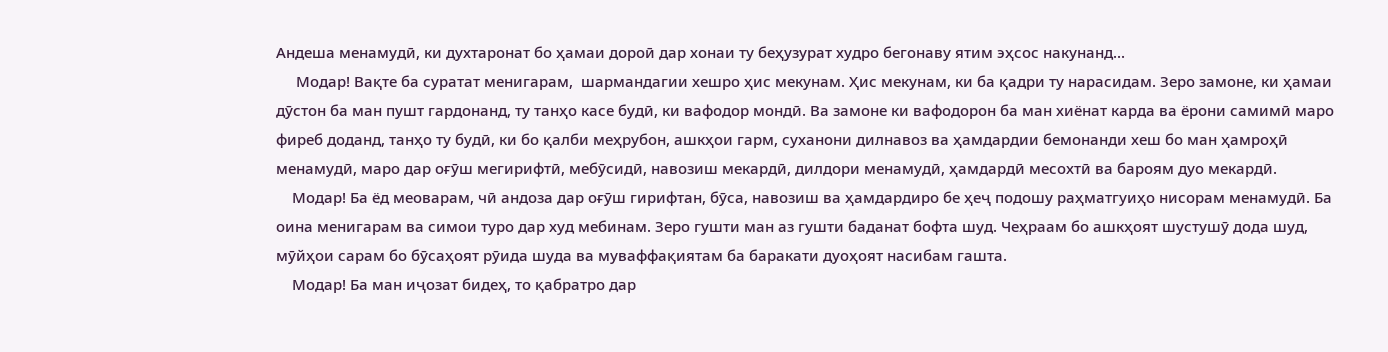Андеша менамудӣ, ки духтаронат бо ҳамаи дороӣ дар хонаи ту беҳузурат худро бегонаву ятим эҳсос накунанд...
     Модар! Вақте ба суратат менигарам,  шармандагии хешро ҳис мекунам. Ҳис мекунам, ки ба қадри ту нарасидам. Зеро замоне, ки ҳамаи дӯстон ба ман пушт гардонанд, ту танҳо касе будӣ, ки вафодор мондӣ. Ва замоне ки вафодорон ба ман хиёнат карда ва ёрони самимӣ маро фиреб доданд, танҳо ту будӣ, ки бо қалби меҳрубон, ашкҳои гарм, суханони дилнавоз ва ҳамдардии бемонанди хеш бо ман ҳамроҳӣ менамудӣ, маро дар оғӯш мегирифтӣ, мебӯсидӣ, навозиш мекардӣ, дилдори менамудӣ, ҳамдардӣ месохтӣ ва бароям дуо мекардӣ.
    Модар! Ба ёд меоварам, чӣ андоза дар оғӯш гирифтан, бӯса, навозиш ва ҳамдардиро бе ҳеҷ подошу раҳматгуиҳо нисорам менамудӣ. Ба оина менигарам ва симои туро дар худ мебинам. Зеро гушти ман аз гушти баданат бофта шуд. Чеҳраам бо ашкҳоят шустушӯ дода шуд, мӯйҳои сарам бо бӯсаҳоят рӯида шуда ва муваффақиятам ба баракати дуоҳоят насибам гашта.
    Модар! Ба ман иҷозат бидеҳ, то қабратро дар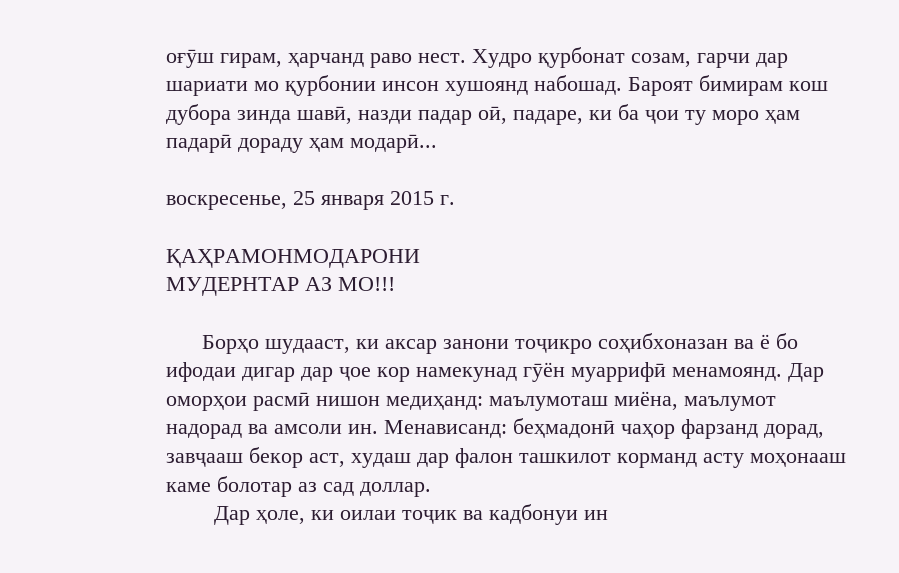оғӯш гирам, ҳарчанд раво нест. Худро қурбонат созам, гарчи дар шариати мо қурбонии инсон хушоянд набошад. Бароят бимирам кош дубора зинда шавӣ, назди падар оӣ, падаре, ки ба ҷои ту моро ҳам падарӣ дораду ҳам модарӣ...

воскресенье, 25 января 2015 г.

ҚАҲРАМОНМОДАРОНИ
МУДЕРНТАР АЗ МО!!!

      Борҳо шудааст, ки аксар занони тоҷикро соҳибхоназан ва ё бо ифодаи дигар дар ҷое кор намекунад гӯён муаррифӣ менамоянд. Дар оморҳои расмӣ нишон медиҳанд: маълумоташ миёна, маълумот надорад ва амсоли ин. Менависанд: беҳмадонӣ чаҳор фарзанд дорад, завҷааш бекор аст, худаш дар фалон ташкилот корманд асту моҳонааш каме болотар аз сад доллар.
        Дар ҳоле, ки оилаи тоҷик ва кадбонуи ин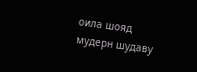оила шояд мудерн шудаву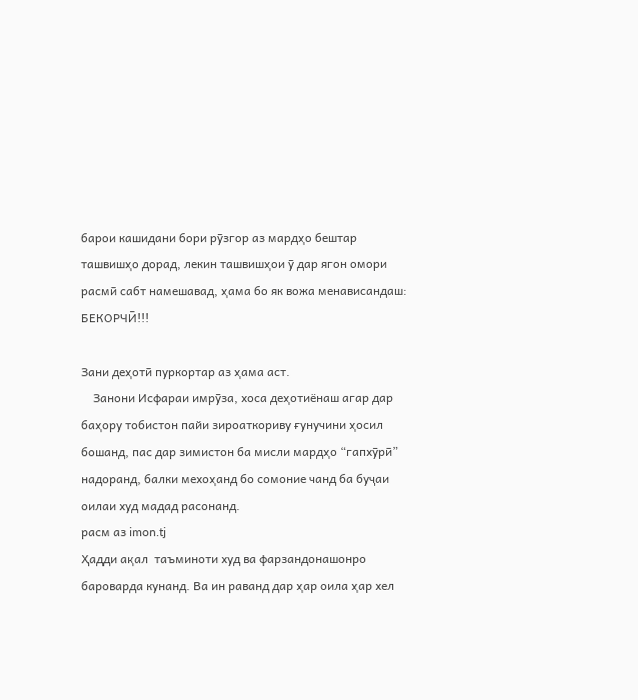барои кашидани бори рӯзгор аз мардҳо бештар ташвишҳо дорад, лекин ташвишҳои ӯ дар ягон омори расмӣ сабт намешавад, ҳама бо як вожа менависандаш: БЕКОРЧӢ!!!

Зани деҳотӣ пуркортар аз ҳама аст.
    Занони Исфараи имрӯза, хоса деҳотиёнаш агар дар баҳору тобистон пайи зироаткориву ғунучини ҳосил бошанд, пас дар зимистон ба мисли мардҳо “гапхӯрӣ” надоранд, балки мехоҳанд бо сомоние чанд ба буҷаи оилаи худ мадад расонанд.
расм аз imon.tj
Ҳадди ақал  таъминоти худ ва фарзандонашонро бароварда кунанд. Ва ин раванд дар ҳар оила ҳар хел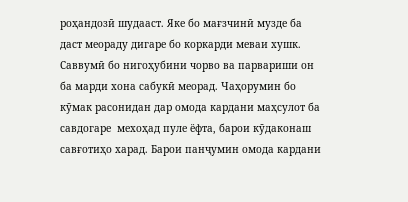роҳандозӣ шудааст. Яке бо мағзчинӣ музде ба даст меораду дигаре бо коркарди меваи хушк. Саввумӣ бо нигоҳубини чорво ва парвариши он ба марди хона сабукӣ меорад. Чаҳорумин бо кӯмак расонидан дар омода кардани маҳсулот ба савдогаре  мехоҳад пуле ёфта, барои кӯдаконаш савғотиҳо харад. Барои панҷумин омода кардани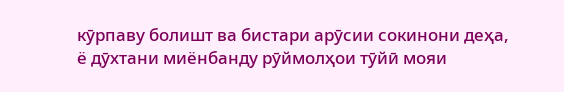кӯрпаву болишт ва бистари арӯсии сокинони деҳа, ё дӯхтани миёнбанду рӯймолҳои тӯйӣ мояи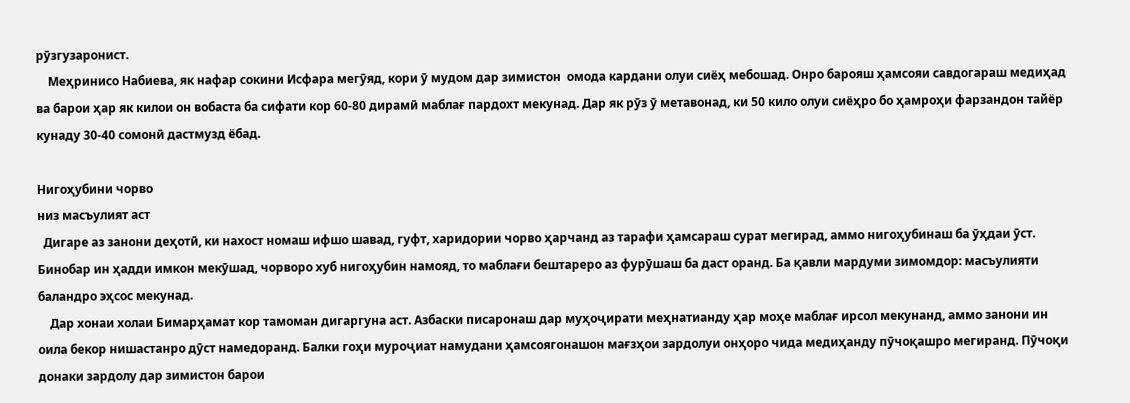рӯзгузаронист.
    Меҳринисо Набиева, як нафар сокини Исфара мегӯяд, кори ӯ мудом дар зимистон  омода кардани олуи сиёҳ мебошад. Онро барояш ҳамсояи савдогараш медиҳад ва барои ҳар як килои он вобаста ба сифати кор 60-80 дирамӣ маблағ пардохт мекунад. Дар як рӯз ӯ метавонад, ки 50 кило олуи сиёҳро бо ҳамроҳи фарзандон тайёр кунаду 30-40 сомонӣ дастмузд ёбад.

Нигоҳубини чорво
низ масъулият аст
  Дигаре аз занони деҳотӣ, ки нахост номаш ифшо шавад, гуфт, харидории чорво ҳарчанд аз тарафи ҳамсараш сурат мегирад, аммо нигоҳубинаш ба ӯҳдаи ӯст. Бинобар ин ҳадди имкон мекӯшад, чорворо хуб нигоҳубин намояд, то маблағи бештареро аз фурӯшаш ба даст оранд. Ба қавли мардуми зимомдор: масъулияти баландро эҳсос мекунад.
    Дар хонаи холаи Бимарҳамат кор тамоман дигаргуна аст. Азбаски писаронаш дар муҳоҷирати меҳнатианду ҳар моҳе маблағ ирсол мекунанд, аммо занони ин оила бекор нишастанро дӯст намедоранд. Балки гоҳи муроҷиат намудани ҳамсоягонашон мағзҳои зардолуи онҳоро чида медиҳанду пӯчоқашро мегиранд. Пӯчоқи донаки зардолу дар зимистон барои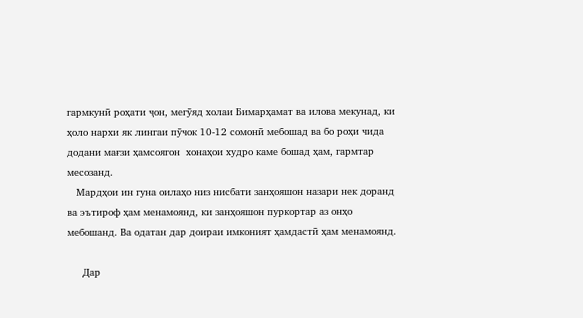гармкунӣ роҳати ҷон, мегӯяд холаи Бимарҳамат ва илова мекунад, ки ҳоло нархи як лингаи пӯчок 10-12 сомонӣ мебошад ва бо роҳи чида додани мағзи ҳамсоягон  хонаҳои худро каме бошад ҳам, гармтар месозанд.
   Мардҳои ин гуна оилаҳо низ нисбати занҳояшон назари нек доранд ва эътироф ҳам менамоянд, ки занҳояшон пуркортар аз онҳо мебошанд. Ва одатан дар доираи имконият ҳамдастӣ ҳам менамоянд.

     Дар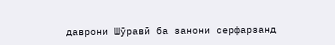даврони Шӯравӣ ба занони серфарзанд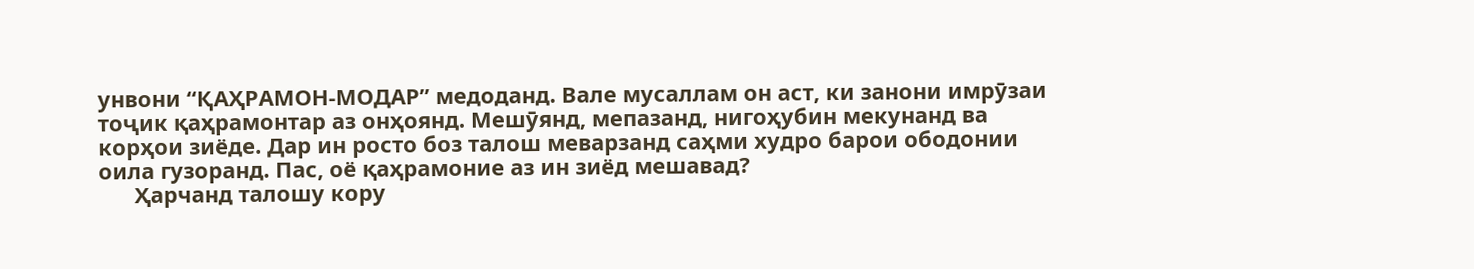унвони “ҚАҲРАМОН-МОДАР” медоданд. Вале мусаллам он аст, ки занони имрӯзаи тоҷик қаҳрамонтар аз онҳоянд. Мешӯянд, мепазанд, нигоҳубин мекунанд ва корҳои зиёде. Дар ин росто боз талош меварзанд саҳми худро барои ободонии оила гузоранд. Пас, оё қаҳрамоние аз ин зиёд мешавад?
      Ҳарчанд талошу кору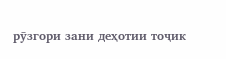рӯзгори зани деҳотии тоҷик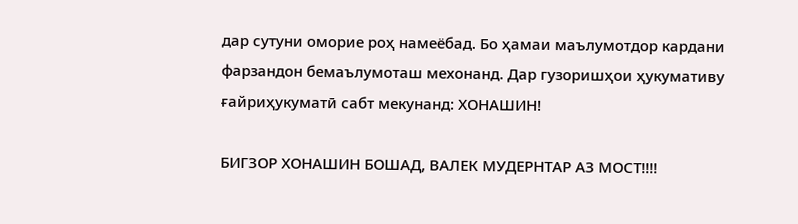дар сутуни оморие роҳ намеёбад. Бо ҳамаи маълумотдор кардани фарзандон бемаълумоташ мехонанд. Дар гузоришҳои ҳукумативу ғайриҳукуматӣ сабт мекунанд: ХОНАШИН!

БИГЗОР ХОНАШИН БОШАД, ВАЛЕК МУДЕРНТАР АЗ МОСТ!!!!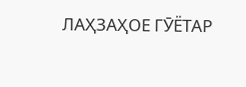ЛАҲЗАҲОЕ ГӮЁТАР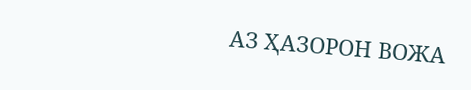АЗ ҲАЗОРОН ВОЖА